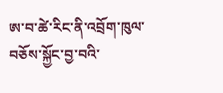ཨ་བ་ཚེ་རིང་ནི་འབྲོག་ཁུལ་བཅོས་སྐྱོང་བྱ་བའི་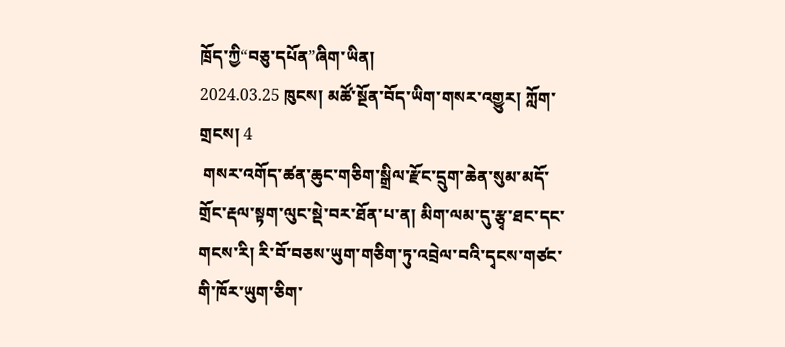ཁྲོད་ཀྱི“བཅུ་དཔོན”ཞིག་ཡིན།
2024.03.25 ཁུངས། མཚོ་སྔོན་བོད་ཡིག་གསར་འགྱུར། ཀློག་གྲངས། 4
 གསར་འགོད་ཚན་ཆུང་གཅིག་སྒྲིལ་རྫོང་དྲུག་ཆེན་སུམ་མདོ་གྲོང་རྡལ་སྟག་ལུང་སྡེ་བར་ཐོན་པ་ན། མིག་ལམ་དུ་རྩྭ་ཐང་དང་གངས་རི། རི་བོ་བཅས་ཡུག་གཅིག་ཏུ་འབྲེལ་བའི་དྭངས་གཙང་གི་ཁོར་ཡུག་ཅིག་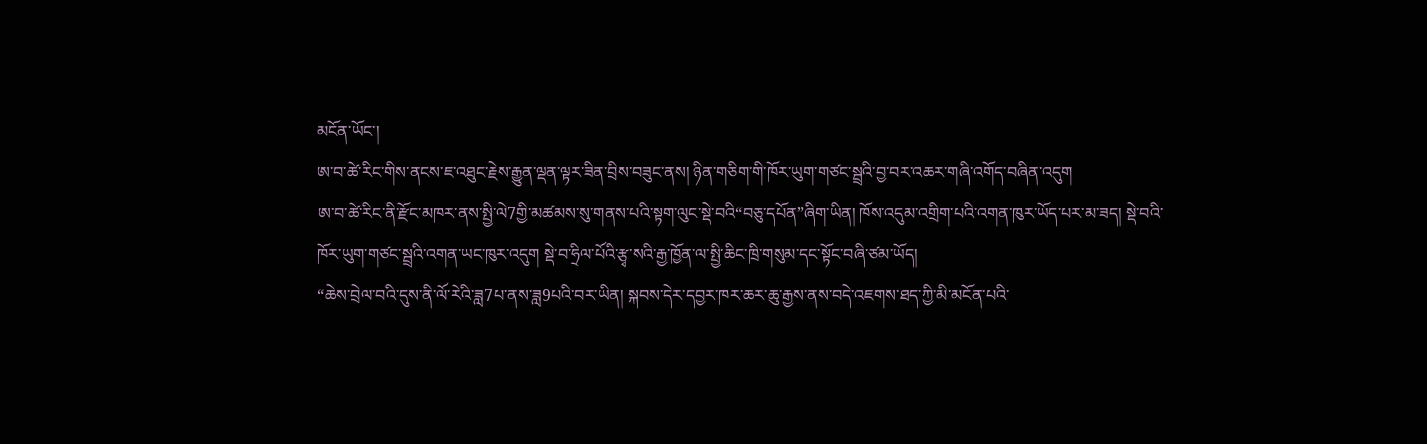མངོན་ཡོང་།
ཨ་བ་ཚེ་རིང་གིས་ནངས་ཇ་འཐུང་རྗེས་རྒྱུན་ལྡན་ལྟར་ཟིན་བྲིས་བཟུང་ནས། ཉིན་གཅིག་གི་ཁོར་ཡུག་གཙང་སྦྲའི་བྱ་བར་འཆར་གཞི་འགོད་བཞིན་འདུག
ཨ་བ་ཚེ་རིང་ནི་རྫོང་མཁར་ནས་སྤྱི་ལེ7གྱི་མཚམས་སུ་གནས་པའི་སྟག་ལུང་སྡེ་བའི“བཅུ་དཔོན”ཞིག་ཡིན། ཁོས་འདུམ་འགྲིག་པའི་འགན་ཁུར་ཡོད་པར་མ་ཟད། སྡེ་བའི་ཁོར་ཡུག་གཙང་སྦྲའི་འགན་ཡང་ཁུར་འདུག སྡེ་བ་ཧྲིལ་པོའི་རྩྭ་སའི་རྒྱ་ཁྱོན་ལ་སྤྱི་ཆིང་ཁྲི་གསུམ་དང་སྟོང་བཞི་ཙམ་ཡོད།
“ཆེས་བྲེལ་བའི་དུས་ནི་ལོ་རེའི་ཟླ7པ་ནས་ཟླ9པའི་བར་ཡིན། སྐབས་དེར་དབྱར་ཁར་ཆར་ཆུ་རྒྱས་ནས་བདེ་འཇགས་ཐད་ཀྱི་མི་མངོན་པའི་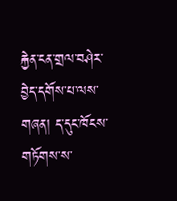རྐྱེན་ངན་གྲལ་བཤེར་བྱེད་དགོས་པ་ལས་གཞན། ད་དུང་ཁོངས་གཏོགས་ས་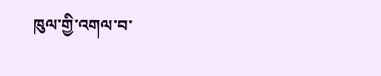ཁུལ་གྱི་འགལ་བ་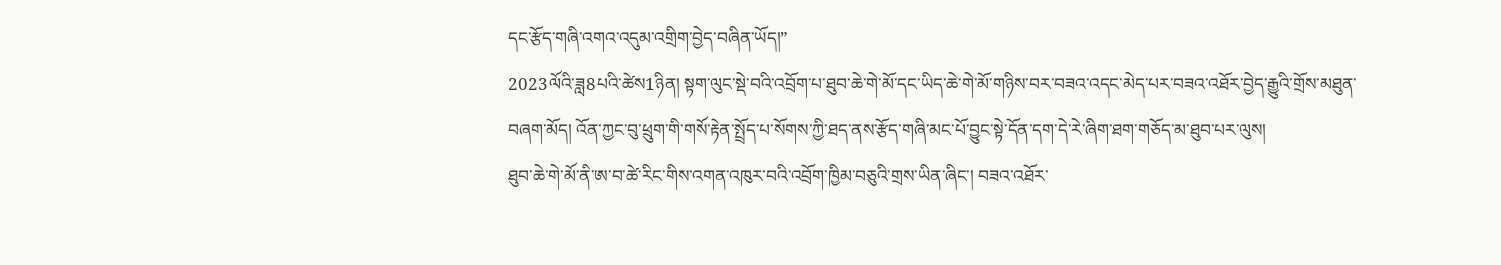དང་རྩོད་གཞི་འགའ་འདུམ་འགྲིག་བྱེད་བཞིན་ཡོད།”
2023ལོའི་ཟླ8པའི་ཚེས1ཉིན། སྟག་ལུང་སྡེ་བའི་འབྲོག་པ་ཐུབ་ཆེ་གེ་མོ་དང་ཡིད་ཆེ་གེ་མོ་གཉིས་བར་བཟའ་འདང་མེད་པར་བཟའ་འཐོར་བྱེད་རྒྱུའི་གྲོས་མཐུན་བཞག་མོད། འོན་ཀྱང་བུ་ཕྲུག་གི་གསོ་རྟེན་སྤྲོད་པ་སོགས་ཀྱི་ཐད་ནས་རྩོད་གཞི་མང་པོ་བྱུང་སྟེ་དོན་དག་དེ་རེ་ཞིག་ཐག་གཅོད་མ་ཐུབ་པར་ལུས།
ཐུབ་ཆེ་གེ་མོ་ནི་ཨ་བ་ཚེ་རིང་གིས་འགན་འཁུར་བའི་འབྲོག་ཁྱིམ་བཅུའི་གྲས་ཡིན་ཞིང་། བཟའ་འཐོར་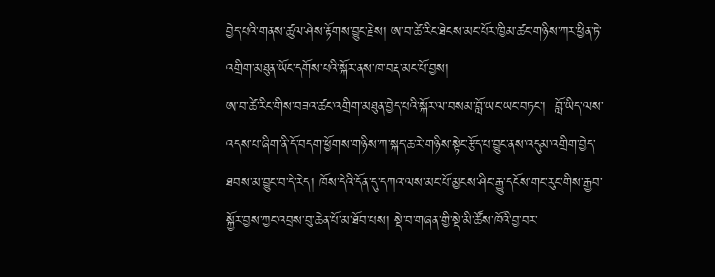བྱེད་པའི་གནས་ཚུལ་ཤེས་རྟོགས་བྱུང་རྗེས། ཨ་བ་ཚེ་རིང་ཐེངས་མང་པོར་ཁྱིམ་ཚང་གཉིས་ཀར་ཕྱིན་ཏེ་འགྲིག་མཐུན་ཡོང་དགོས་པའི་སྐོར་ནས་ཁ་བརྡ་མང་པོ་བྱས།
ཨ་བ་ཚེ་རིང་གིས་བཟའ་ཚང་འགྲིག་མཐུན་བྱེད་པའི་སྐོར་ལ་བསམ་བློ་ཡང་ཡང་བཏང་།  བློ་ཡིད་ལས་འདས་པ་ཞིག་ནི་དོ་བདག་ཕྱོགས་གཉིས་ཀ་སྐད་ཆ་རེ་གཉིས་སྟེང་རྩོད་པ་བྱུང་ནས་འདུམ་འགྲིག་བྱེད་ཐབས་མ་བྱུང་བ་དེ་རེད། ཁོས་དེའི་དོན་དུ་དཀའ་ལས་མང་པོ་མྱངས་ཤིང་རྒྱུ་དངོས་གང་རུང་གིས་རྒྱབ་སྐྱོར་བྱས་ཀྱང་འབྲས་བུ་ཆེན་པོ་མ་ཐོབ་པས། སྡེ་བ་གཞན་གྱི་སྡེ་མི་ཚོས་ཁོའི་བྱ་བར་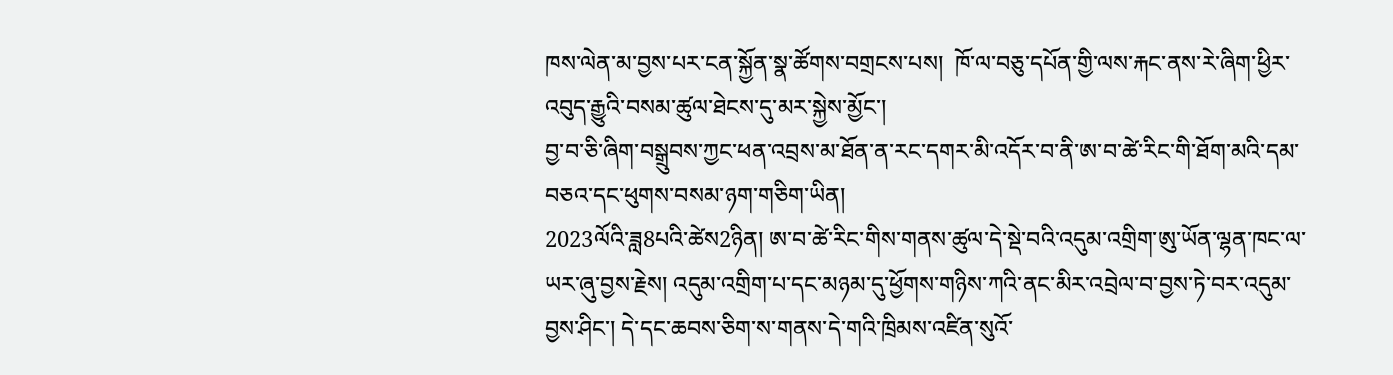ཁས་ལེན་མ་བྱས་པར་ངན་སྐྱོན་སྣ་ཚོགས་བགྲངས་པས།  ཁོ་ལ་བཅུ་དཔོན་གྱི་ལས་རྐང་ནས་རེ་ཞིག་ཕྱིར་འབུད་རྒྱུའི་བསམ་ཚུལ་ཐེངས་དུ་མར་སྐྱེས་མྱོང་།
བྱ་བ་ཅི་ཞིག་བསྒྲུབས་ཀྱང་ཕན་འབྲས་མ་ཐོན་ན་རང་དགར་མི་འདོར་བ་ནི་ཨ་བ་ཚེ་རིང་གི་ཐོག་མའི་དམ་བཅའ་དང་ཕུགས་བསམ་ཉག་གཅིག་ཡིན།
2023ལོའི་ཟླ8པའི་ཚེས2ཉིན། ཨ་བ་ཚེ་རིང་གིས་གནས་ཚུལ་དེ་སྡེ་བའི་འདུམ་འགྲིག་ཨུ་ཡོན་ལྷན་ཁང་ལ་ཡར་ཞུ་བྱས་རྗེས། འདུམ་འགྲིག་པ་དང་མཉམ་དུ་ཕྱོགས་གཉིས་ཀའི་ནང་མིར་འབྲེལ་བ་བྱས་ཏེ་བར་འདུམ་བྱས་ཤིང་། དེ་དང་ཆབས་ཅིག་ས་གནས་དེ་གའི་ཁྲིམས་འཛིན་སུའོ་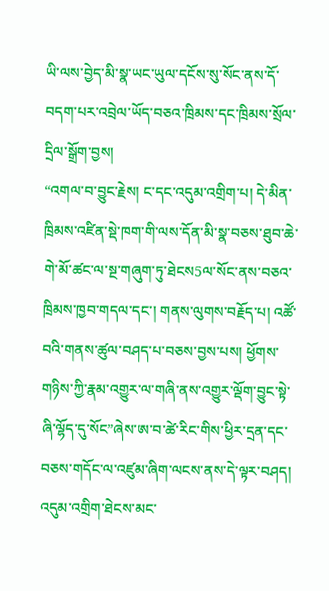ཡི་ལས་བྱེད་མི་སྣ་ཡང་ཡུལ་དངོས་སུ་སོང་ནས་དོ་བདག་པར་འབྲེལ་ཡོད་བཅའ་ཁྲིམས་དང་ཁྲིམས་སྲོལ་དྲིལ་སྒྲོག་བྱས།
“འགལ་བ་བྱུང་རྗེས། ང་དང་འདུམ་འགྲིག་པ། དེ་མིན་ཁྲིམས་འཛིན་སྡེ་ཁག་གི་ལས་དོན་མི་སྣ་བཅས་ཐུབ་ཆེ་གེ་མོ་ཚང་ལ་སྔ་གཞུག་ཏུ་ཐེངས5ལ་སོང་ནས་བཅའ་ཁྲིམས་ཁྱབ་གདལ་དང་། གནས་ལུགས་བརྗོད་པ། འཚོ་བའི་གནས་ཚུལ་བཤད་པ་བཅས་བྱས་པས། ཕྱོགས་གཉིས་ཀྱི་རྣམ་འགྱུར་ལ་གཞི་ནས་འགྱུར་ལྡོག་བྱུང་སྟེ་ཞི་ལྷོད་དུ་སོང”ཞེས་ཨ་བ་ཚེ་རིང་གིས་ཕྱིར་དྲན་དང་བཅས་གདོང་ལ་འཛུམ་ཞིག་ལངས་ནས་དེ་ལྟར་བཤད།
འདུམ་འགྲིག་ཐེངས་མང་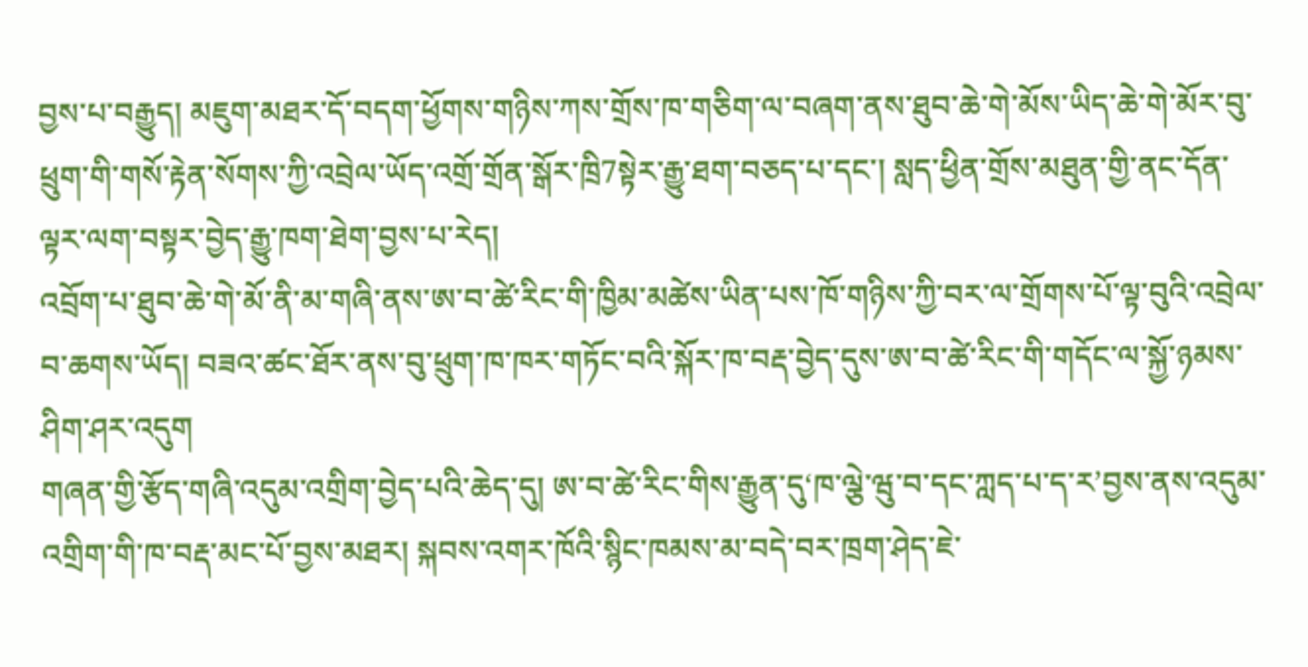བྱས་པ་བརྒྱུད། མཇུག་མཐར་དོ་བདག་ཕྱོགས་གཉིས་ཀས་གྲོས་ཁ་གཅིག་ལ་བཞག་ནས་ཐུབ་ཆེ་གེ་མོས་ཡིད་ཆེ་གེ་མོར་བུ་ཕྲུག་གི་གསོ་རྟེན་སོགས་ཀྱི་འབྲེལ་ཡོད་འགྲོ་གྲོན་སྒོར་ཁྲི7སྟེར་རྒྱུ་ཐག་བཅད་པ་དང་། སླད་ཕྱིན་གྲོས་མཐུན་གྱི་ནང་དོན་ལྟར་ལག་བསྟར་བྱེད་རྒྱུ་ཁག་ཐེག་བྱས་པ་རེད།
འབྲོག་པ་ཐུབ་ཆེ་གེ་མོ་ནི་མ་གཞི་ནས་ཨ་བ་ཚེ་རིང་གི་ཁྱིམ་མཚེས་ཡིན་པས་ཁོ་གཉིས་ཀྱི་བར་ལ་གྲོགས་པོ་ལྟ་བུའི་འབྲེལ་བ་ཆགས་ཡོད། བཟའ་ཚང་ཐོར་ནས་བུ་ཕྲུག་ཁ་ཁར་གཏོང་བའི་སྐོར་ཁ་བརྡ་བྱེད་དུས་ཨ་བ་ཚེ་རིང་གི་གདོང་ལ་སྐྱོ་ཉམས་ཤིག་ཤར་འདུག
གཞན་གྱི་རྩོད་གཞི་འདུམ་འགྲིག་བྱེད་པའི་ཆེད་དུ། ཨ་བ་ཚེ་རིང་གིས་རྒྱུན་དུ‘ཁ་ལྕེ་ཝུ་བ་དང་ཀླད་པ་ད་ར’བྱས་ནས་འདུམ་འགྲིག་གི་ཁ་བརྡ་མང་པོ་བྱས་མཐར། སྐབས་འགར་ཁོའི་སྙིང་ཁམས་མ་བདེ་བར་ཁྲག་ཤེད་ཇེ་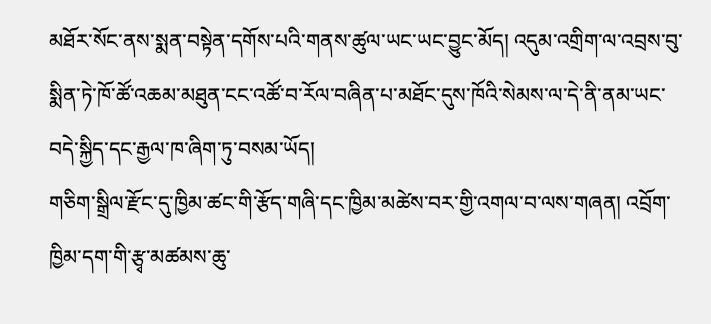མཐོར་སོང་ནས་སྨན་བསྟེན་དགོས་པའི་གནས་ཚུལ་ཡང་ཡང་བྱུང་མོད། འདུམ་འགྲིག་ལ་འབྲས་བུ་སྨིན་ཏེ་ཁོ་ཚོ་འཆམ་མཐུན་ངང་འཚོ་བ་རོལ་བཞིན་པ་མཐོང་དུས་ཁོའི་སེམས་ལ་དེ་ནི་ནམ་ཡང་བདེ་སྐྱིད་དང་རྒྱལ་ཁ་ཞིག་ཏུ་བསམ་ཡོད།
གཅིག་སྒྲིལ་རྫོང་དུ་ཁྱིམ་ཚང་གི་རྩོད་གཞི་དང་ཁྱིམ་མཚེས་བར་གྱི་འགལ་བ་ལས་གཞན། འབྲོག་ཁྱིམ་དག་གི་རྩྭ་མཚམས་ཆུ་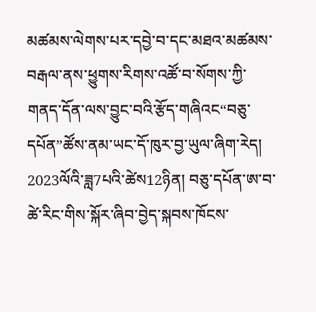མཚམས་ལེགས་པར་དབྱེ་བ་དང་མཐའ་མཚམས་བརྒལ་ནས་ཕྱུགས་རིགས་འཚོ་བ་སོགས་ཀྱི་གནད་དོན་ལས་བྱུང་བའི་རྩོད་གཞིའང“བཅུ་དཔོན”ཚོས་ནམ་ཡང་དོ་ཁུར་བྱ་ཡུལ་ཞིག་རེད།
2023ལོའི་ཟླ7པའི་ཚེས12ཉིན། བཅུ་དཔོན་ཨ་བ་ཚེ་རིང་གིས་སྐོར་ཞིབ་བྱེད་སྐབས་ཁོངས་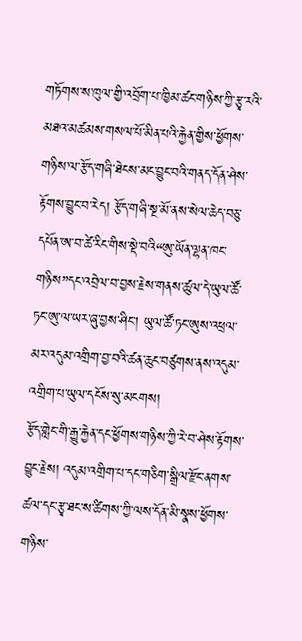གཏོགས་ས་ཁུལ་གྱི་འབྲོག་པ་ཁྱིམ་ཚང་གཉིས་ཀྱི་རྩྭ་རའི་མཐའ་མཚམས་གསལ་པོ་མིན་པའི་རྐྱེན་གྱིས་ཕྱོགས་གཉིས་ལ་རྩོད་གཞི་ཐེངས་མང་བྱུང་བའི་གནད་དོན་ཤེས་རྟོགས་བྱུང་བ་རེད། རྩོད་གཞི་སྔ་མོ་ནས་སེལ་ཆེད་བཅུ་དཔོན་ཨ་བ་ཚེ་རིང་གིས་སྡེ་བའི“ཨུ་ཡོན་ལྷན་ཁང་གཉིས”དང་འབྲེལ་བ་བྱས་རྗེས་གནས་ཚུལ་དེ་ཡུལ་ཚོ་ཏང་ཨུ་ལ་ཡར་ཞུ་བྱས་ཤིང་། ཡུལ་ཚོ་ཏང་ཨུས་འཕྲལ་མར་འདུམ་འགྲིག་བྱ་བའི་ཚན་ཆུང་བཙུགས་ནས་འདུམ་འགྲིག་པ་ཡུལ་དངོས་སུ་མངགས།
རྩོད་གླེང་གི་རྒྱུ་རྐྱེན་དང་ཕྱོགས་གཉིས་ཀྱི་རེ་བ་ཤེས་རྟོགས་བྱུང་རྗེས། འདུམ་འགྲིག་པ་དང་གཅིག་སྒྲིལ་རྫོང་ནགས་ཚལ་དང་རྩྭ་ཐང་ས་ཚིགས་ཀྱི་ལས་དོན་མི་སྣས་ཕྱོགས་གཉིས་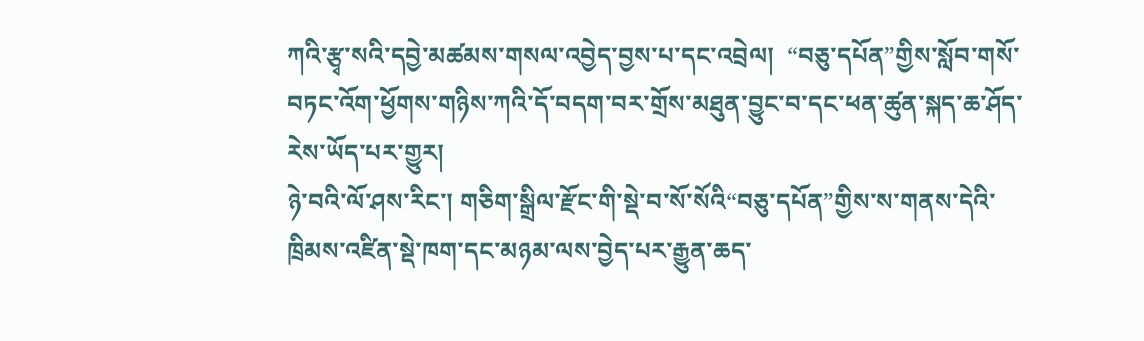ཀའི་རྩྭ་སའི་དབྱེ་མཚམས་གསལ་འབྱེད་བྱས་པ་དང་འབྲེལ།  “བཅུ་དཔོན”གྱིས་སློབ་གསོ་བཏང་འོག་ཕྱོགས་གཉིས་ཀའི་དོ་བདག་བར་གྲོས་མཐུན་བྱུང་བ་དང་ཕན་ཚུན་སྐད་ཆ་ཤོད་རེས་ཡོད་པར་གྱུར།
ཉེ་བའི་ལོ་ཤས་རིང་། གཅིག་སྒྲིལ་རྫོང་གི་སྡེ་བ་སོ་སོའི“བཅུ་དཔོན”གྱིས་ས་གནས་དེའི་ཁྲིམས་འཛིན་སྡེ་ཁག་དང་མཉམ་ལས་བྱེད་པར་རྒྱུན་ཆད་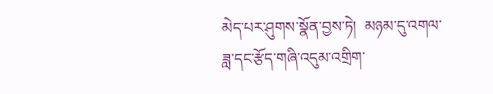མེད་པར་ཤུགས་སྣོན་བྱས་ཏེ།  མཉམ་དུ་འགལ་ཟླ་དང་རྩོད་གཞི་འདུམ་འགྲིག་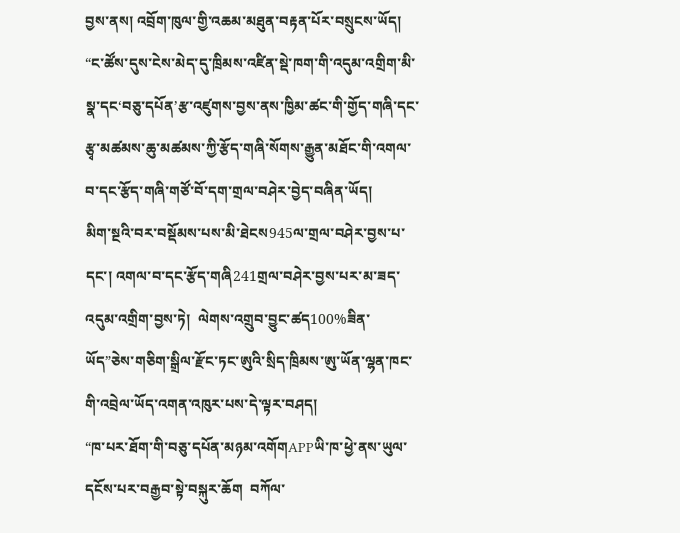བྱས་ནས། འབྲོག་ཁུལ་གྱི་འཆམ་མཐུན་བརྟན་པོར་བསྲུངས་ཡོད། “ང་ཚོས་དུས་ངེས་མེད་དུ་ཁྲིམས་འཛིན་སྡེ་ཁག་གི་འདུམ་འགྲིག་མི་སྣ་དང‘བཅུ་དཔོན’རྩ་འཛུགས་བྱས་ནས་ཁྱིམ་ཚང་གི་གྱོད་གཞི་དང་རྩྭ་མཚམས་ཆུ་མཚམས་ཀྱི་རྩོད་གཞི་སོགས་རྒྱུན་མཐོང་གི་འགལ་བ་དང་རྩོད་གཞི་གཙོ་བོ་དག་གྲལ་བཤེར་བྱེད་བཞིན་ཡོད།
མིག་སྔའི་བར་བསྡོམས་པས་མི་ཐེངས945ལ་གྲལ་བཤེར་བྱས་པ་དང་། འགལ་བ་དང་རྩོད་གཞི241གྲལ་བཤེར་བྱས་པར་མ་ཟད་འདུམ་འགྲིག་བྱས་ཏེ།  ལེགས་འགྲུབ་བྱུང་ཚད100%ཟིན་ཡོད”ཅེས་གཅིག་སྒྲིལ་རྫོང་ཏང་ཨུའི་སྲིད་ཁྲིམས་ཨུ་ཡོན་ལྷན་ཁང་གི་འབྲེལ་ཡོད་འགན་འཁུར་པས་དེ་ལྟར་བཤད།
“ཁ་པར་ཐོག་གི་བཅུ་དཔོན་མཉམ་འགོགAPPཡི་ཁ་ཕྱེ་ནས་ཡུལ་དངོས་པར་བརྒྱབ་སྟེ་བསྐུར་ཆོག  བཀོལ་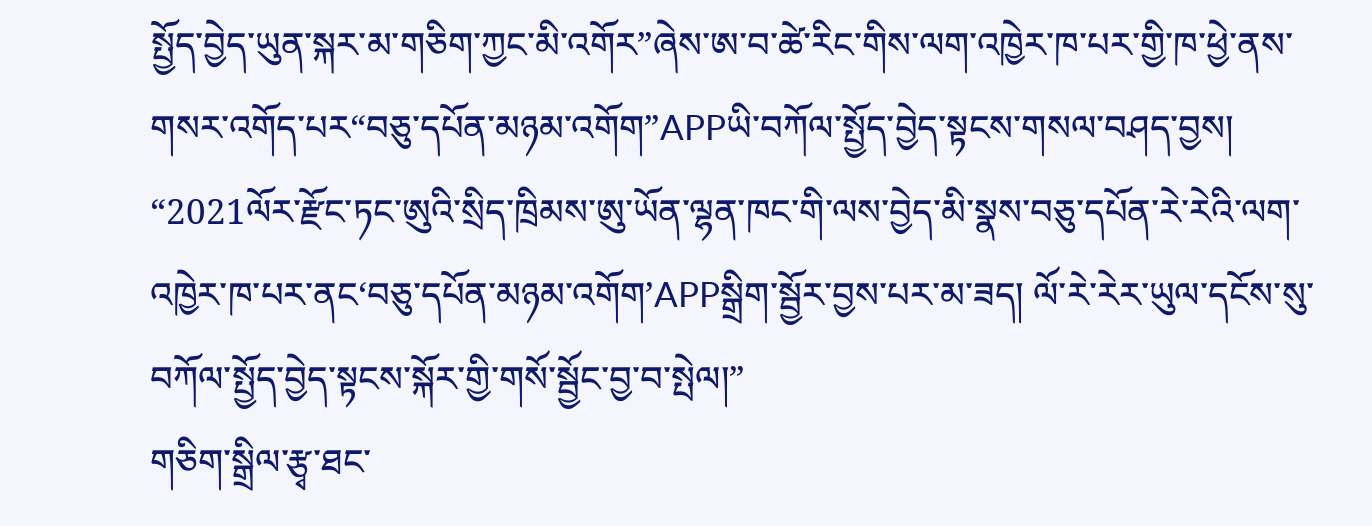སྤྱོད་བྱེད་ཡུན་སྐར་མ་གཅིག་ཀྱང་མི་འགོར”ཞེས་ཨ་བ་ཚེ་རིང་གིས་ལག་འཁྱེར་ཁ་པར་གྱི་ཁ་ཕྱེ་ནས་གསར་འགོད་པར“བཅུ་དཔོན་མཉམ་འགོག”APPཡི་བཀོལ་སྤྱོད་བྱེད་སྟངས་གསལ་བཤད་བྱས།
“2021ལོར་རྫོང་ཏང་ཨུའི་སྲིད་ཁྲིམས་ཨུ་ཡོན་ལྷན་ཁང་གི་ལས་བྱེད་མི་སྣས་བཅུ་དཔོན་རེ་རེའི་ལག་འཁྱེར་ཁ་པར་ནང‘བཅུ་དཔོན་མཉམ་འགོག’APPསྒྲིག་སྦྱོར་བྱས་པར་མ་ཟད། ལོ་རེ་རེར་ཡུལ་དངོས་སུ་བཀོལ་སྤྱོད་བྱེད་སྟངས་སྐོར་གྱི་གསོ་སྦྱོང་བྱ་བ་སྤེལ།”
གཅིག་སྒྲིལ་རྩྭ་ཐང་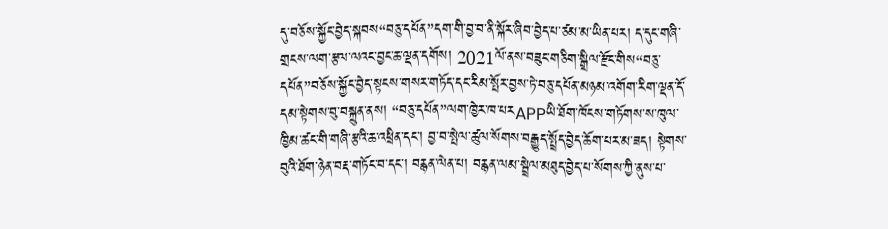དུ་བཅོས་སྐྱོང་བྱེད་སྐབས“བཅུ་དཔོན”དག་གི་བྱ་བ་ནི་སྐོར་ཞིབ་བྱེད་པ་ཙམ་མ་ཡིན་པར། ད་དུང་གཞི་གྲངས་ལག་རྩལ་ལའང་བྱང་ཆ་ལྡན་དགོས། 2021ལོ་ནས་བཟུང་གཅིག་སྒྲིལ་རྫོང་གིས“བཅུ་དཔོན”བཅོས་སྐྱོང་བྱེད་སྟངས་གསར་གཏོད་དང་རིམ་སྤོར་བྱས་ཏེ་བཅུ་དཔོན་མཉམ་འགོག་རིག་ལྡན་དོ་དམ་སྟེགས་བུ་བསྐྲུན་ནས། “བཅུ་དཔོན”ལག་ཁྱེར་ཁ་པརAPPཡི་ཐོག་ཁོངས་གཏོགས་ས་ཁུལ་ཁྱིམ་ཚང་གི་གཞི་རྩའི་ཆ་འཕྲིན་དང་། བྱ་བ་སྤེལ་ཚུལ་སོགས་བརྒྱུད་སྤྲོད་བྱེད་ཆོག་པར་མ་ཟད། སྟེགས་བུའི་ཐོག་ཉེན་བརྡ་གཏོང་བ་དང་། བརྙན་ལེན་པ། བརྙན་ལམ་སྦྲེལ་མཐུད་བྱེད་པ་སོགས་ཀྱི་ནུས་པ་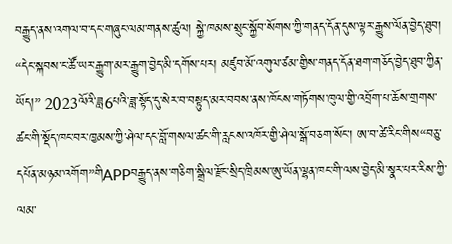བརྒྱུད་ནས་འགལ་བ་དང་གཞུང་ལམ་གནས་ཚུལ། སྐྱེ་ཁམས་སྲུང་སྐྱོབ་སོགས་ཀྱི་གནད་དོན་དུས་ལྟར་རྒྱུས་ལོན་བྱེད་ཐུབ།
“དེང་སྐབས་ང་ཚོ་ཡར་རྒྱུག་མར་རྒྱུག་བྱེད་མི་དགོས་པར། མཛུབ་མོ་འགུལ་ཙམ་གྱིས་གནད་དོན་ཐག་གཅོད་བྱེད་ཐུབ་ཀྱིན་ཡོད།” 2023ལོའི་ཟླ6པའི་ཟླ་སྟོད་དུ་སེར་བ་བསྟུད་མར་བབས་ནས་ཁོངས་གཏོགས་ཁུལ་གྱི་འབྲོག་པ་ཆོས་གྲགས་ཚང་གི་སྡོད་ཁང་བར་ཁྱམས་ཀྱི་ཤེལ་དང་བློ་གསལ་ཚང་གི་རླངས་འཁོར་གྱི་ཤེལ་སྒོ་བཅག་སོང་། ཨ་བ་ཚེ་རིང་གིས“བཅུ་དཔོན་མཉམ་འགོག”གིAPPབརྒྱུད་ནས་གཅིག་སྒྲིལ་རྫོང་སྲིད་ཁྲིམས་ཨུ་ཡོན་ལྷན་ཁང་གི་ལས་བྱེད་མི་སྣར་པར་རིས་ཀྱི་ལམ་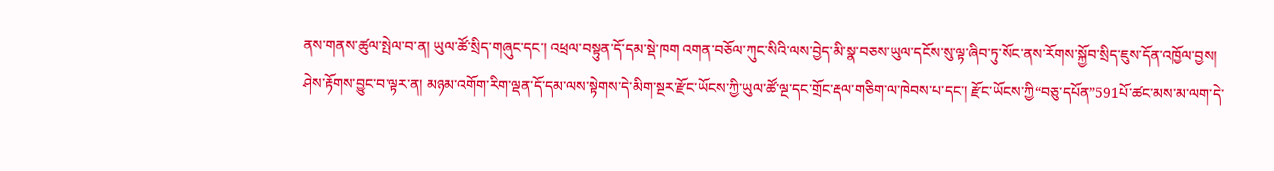ནས་གནས་ཚུལ་སྤེལ་བ་ན། ཡུལ་ཚོ་སྲིད་གཞུང་དང་། འཕྲལ་བསྟུན་དོ་དམ་སྡེ་ཁག འགན་བཅོལ་ཀུང་སིའི་ལས་བྱེད་མི་སྣ་བཅས་ཡུལ་དངོས་སུ་ལྟ་ཞིབ་ཏུ་སོང་ནས་རོགས་སྐྱོབ་སྲིད་ཇུས་དོན་འཁྱོལ་བྱས།
ཤེས་རྟོགས་བྱུང་བ་ལྟར་ན། མཉམ་འགོག་རིག་ལྡན་དོ་དམ་ལས་སྟེགས་དེ་མིག་སྔར་རྫོང་ཡོངས་ཀྱི་ཡུལ་ཚོ་ལྔ་དང་གྲོང་རྡལ་གཅིག་ལ་ཁེབས་པ་དང་། རྫོང་ཡོངས་ཀྱི“བཅུ་དཔོན”591པོ་ཚང་མས་མ་ལག་དེ་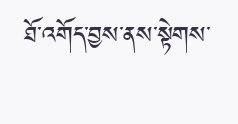ཐོ་འགོད་བྱས་ནས་སྟེགས་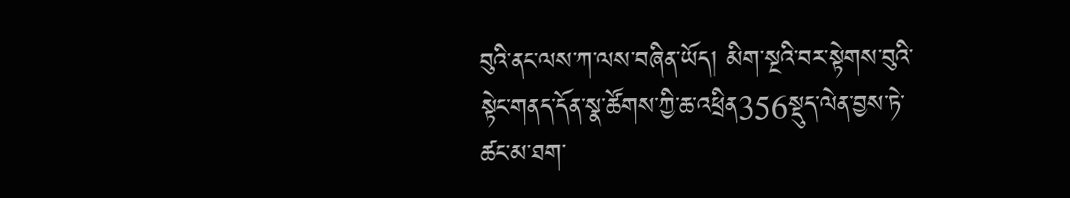བུའི་ནང་ལས་ཀ་ལས་བཞིན་ཡོད། མིག་སྔའི་བར་སྟེགས་བུའི་སྟེང་གནད་དོན་སྣ་ཚོགས་ཀྱི་ཆ་འཕྲིན356སྡུད་ལེན་བྱས་ཏེ་ཚང་མ་ཐག་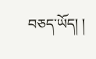བཅད་ཡོད། །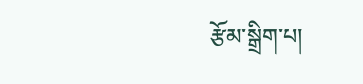རྩོམ་སྒྲིག་པ།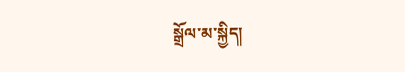སྒྲོལ་མ་སྐྱིད།